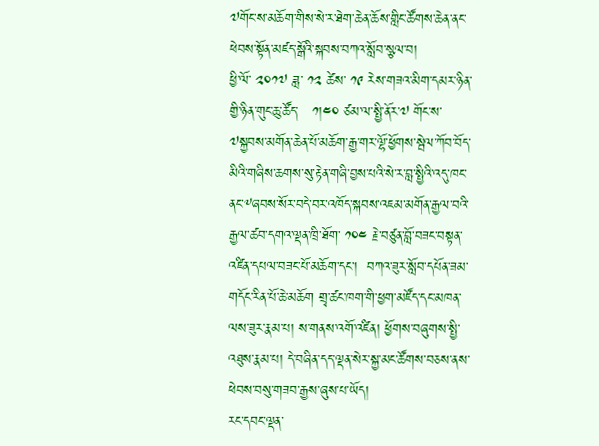༧གོང་ས་མཆོག་གིས་སེ་ར་ཐེག་ཆེན་ཆོས་གླིང་ཚོགས་ཆེན་ནང་ཕེབས་སྟོན་མཛད་སྒོའི་སྐབས་བཀའ་སློབ་སྩལ་བ།
ཕྱི་ལོ་ ༢༠༡༧ ཟླ་ ༡༢ ཚེས་ ༡༩ རེས་གཟའ་མིག་དམར་ཉིན་གྱི་ཉིན་གུང་ཆུ་ཚོད་   ༡།༤༠ ཙམ་ལ་སྤྱི་ནོར་༧ གོང་ས་༧སྐྱབས་མགོན་ཆེན་པོ་མཆོག་རྒྱ་གར་ལྷོ་ཕྱོགས་སྦེལ་ཀོབ་བོད་མིའི་གཞིས་ཆགས་སུ་རྟེན་གཞི་བྱས་པའི་སེ་ར་བླ་སྤྱིའི་འདུ་ཁང་ནང་༸ཞབས་སོར་བདེ་བར་འཁོད་སྐབས་འཇམ་མགོན་རྒྱལ་བའི་རྒྱལ་ཚབ་དགའ་ལྡན་ཁྲི་ཐོག་ ༡༠༤ རྗེ་བཙུན་བློ་བཟང་བསྟན་འཛིན་དཔལ་བཟང་པོ་མཆོག་དང་།  བཀའ་ཟུར་སློབ་དཔོན་ཟམ་གདོང་རིན་པོ་ཆེ་མཆོག གྲྭ་ཚང་ཁག་གི་ཕྱག་མཛོད་དང་མཁན་ལས་ཟུར་རྣམ་པ། ས་གནས་འགོ་འཛིན། ཕྱོགས་བཞུགས་སྤྱི་འཐུས་རྣམ་པ། དེ་བཞིན་དད་ལྡན་སེར་སྐྱ་མང་ཚོགས་བཅས་ནས་ཕེབས་བསུ་གཟབ་རྒྱས་ཞུས་པ་ཡོད།
རང་དབང་ལྡན་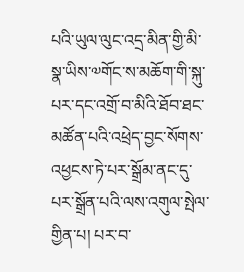པའི་ཡུལ་ལུང་འདྲ་མིན་གྱི་མི་སྣ་ཡིས་༧གོང་ས་མཆོག་གི་སྐུ་པར་དང་འགྲོ་བ་མིའི་ཐོབ་ཐང་མཚོན་པའི་འཕྲེད་བྱང་སོགས་འཕྱངས་ཏེ་པར་སྒྲོམ་ནང་དུ་པར་སྒྲོན་པའི་ལས་འགུལ་སྤེལ་གྱིན་པ། པར་བ་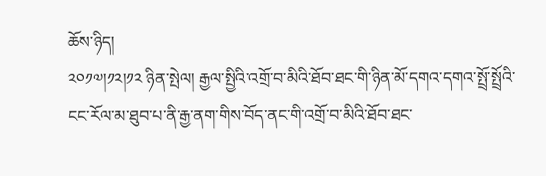ཆོས་ཉིད།
༢༠༡༧།༡༢།༡༢ ཉིན་སྤེལ། རྒྱལ་སྤྱིའི་འགྲོ་བ་མིའི་ཐོབ་ཐང་གི་ཉིན་མོ་དགའ་དགའ་སྤྲོ་སྤྲོའི་ངང་རོལ་མ་ཐུབ་པ་ནི་རྒྱ་ནག་གིས་བོད་ནང་གི་འགྲོ་བ་མིའི་ཐོབ་ཐང་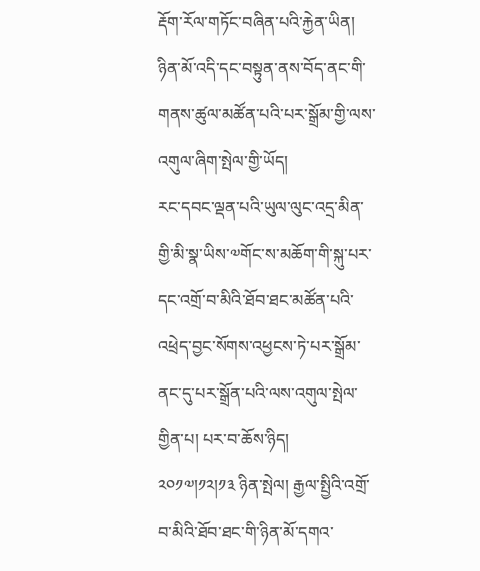རྡོག་རོལ་གཏོང་བཞིན་པའི་རྐྱེན་ཡིན། ཉིན་མོ་འདི་དང་བསྟུན་ནས་བོད་ནང་གི་གནས་ཚུལ་མཚོན་པའི་པར་སྒྲོམ་གྱི་ལས་འགུལ་ཞིག་སྤེལ་གྱི་ཡོད།
རང་དབང་ལྡན་པའི་ཡུལ་ལུང་འདྲ་མིན་གྱི་མི་སྣ་ཡིས་༧གོང་ས་མཆོག་གི་སྐུ་པར་དང་འགྲོ་བ་མིའི་ཐོབ་ཐང་མཚོན་པའི་འཕྲེད་བྱང་སོགས་འཕྱངས་ཏེ་པར་སྒྲོམ་ནང་དུ་པར་སྒྲོན་པའི་ལས་འགུལ་སྤེལ་གྱིན་པ། པར་བ་ཆོས་ཉིད།
༢༠༡༧།༡༢།༡༣ ཉིན་སྤེལ། རྒྱལ་སྤྱིའི་འགྲོ་བ་མིའི་ཐོབ་ཐང་གི་ཉིན་མོ་དགའ་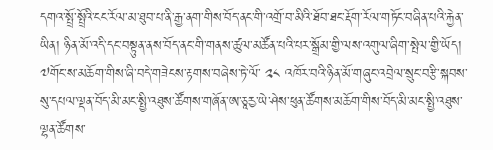དགའ་སྤྲོ་སྤྲོའི་ངང་རོལ་མ་ཐུབ་པ་ནི་རྒྱ་ནག་གིས་བོད་ནང་གི་འགྲོ་བ་མིའི་ཐོབ་ཐང་རྡོག་རོལ་གཏོང་བཞིན་པའི་རྐྱེན་ཡིན། ཉིན་མོ་འདི་དང་བསྟུན་ནས་བོད་ནང་གི་གནས་ཚུལ་མཚོན་པའི་པར་སྒྲོམ་གྱི་ལས་འགུལ་ཞིག་སྤེལ་གྱི་ཡོད།
༧གོང་ས་མཆོག་གིས་ཞི་བདེ་གཟེངས་རྟགས་བཞེས་ཏེ་ལོ་ ༢༨ འཁོར་བའི་ཉིན་མོ་གཞུང་འབྲེལ་སྲུང་བརྩི་སྐབས་སུ་དཔལ་ལྡན་བོད་མི་མང་སྤྱི་འཐུས་ཚོགས་གཞོན་ཨ་ཅཱརྱ་ཡེ་ཤེས་ཕུན་ཚོགས་མཆོག་གིས་བོད་མི་མང་སྤྱི་འཐུས་ལྷན་ཚོགས་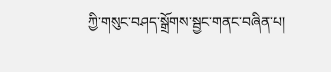ཀྱི་གསུང་བཤད་སྒྲོགས་སྦྱང་གནང་བཞིན་པ།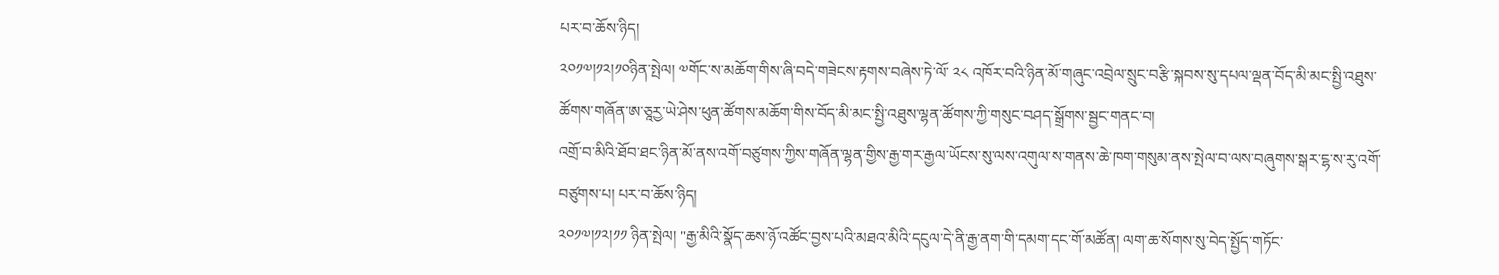པར་བ་ཆོས་ཉིད།
༢༠༡༧།༡༢།༡༠ཉིན་སྤེལ། ༧གོང་ས་མཆོག་གིས་ཞི་བདེ་གཟེངས་རྟགས་བཞེས་ཏེ་ལོ་ ༢༨ འཁོར་བའི་ཉིན་མོ་གཞུང་འབྲེལ་སྲུང་བརྩི་སྐབས་སུ་དཔལ་ལྡན་བོད་མི་མང་སྤྱི་འཐུས་ཚོགས་གཞོན་ཨ་ཅཱརྱ་ཡེ་ཤེས་ཕུན་ཚོགས་མཆོག་གིས་བོད་མི་མང་སྤྱི་འཐུས་ལྷན་ཚོགས་ཀྱི་གསུང་བཤད་སྒྲོགས་སྦྱང་གནང་བ།
འགྲོ་བ་མིའི་ཐོབ་ཐང་ཉིན་མོ་ནས་འགོ་བཙུགས་ཀྱིས་གཞོན་ལྷན་གྱིས་རྒྱ་གར་རྒྱལ་ཡོངས་སུ་ལས་འགུལ་ས་གནས་ཆེ་ཁག་གསུམ་ནས་སྤེལ་བ་ལས་བཞུགས་སྒར་ངྷ་ས་རུ་འགོ་བཙུགས་པ། པར་བ་ཆོས་ཉིད།
༢༠༡༧།༡༢།༡༡ ཉིན་སྤེལ། "རྒྱ་མིའི་སྣོད་ཆས་ཉོ་འཚོང་བྱས་པའི་མཐའ་མིའི་དངུལ་དེ་ནི་རྒྱ་ནག་གི་དམག་དང་གོ་མཚོན། ལག་ཆ་སོགས་སུ་བེད་སྤྱོད་གཏོང་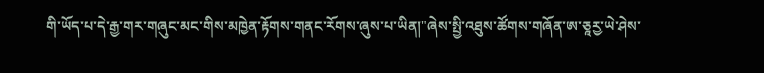གི་ཡོད་པ་དེ་རྒྱ་གར་གཞུང་མང་གིས་མཁྱེན་རྟོགས་གནང་རོགས་ཞུས་པ་ཡིན།"ཞེས་སྤྱི་འཐུས་ཚོགས་གཞོན་ཨ་ཅཱརྱ་ཡེ་ཤེས་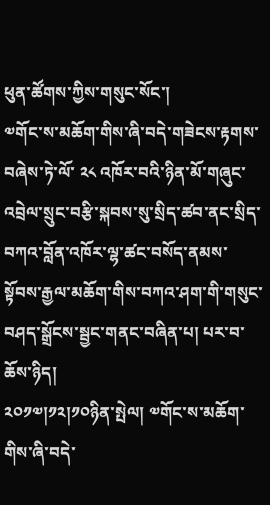ཕུན་ཚོགས་ཀྱིས་གསུང་སོང་།
༧གོང་ས་མཆོག་གིས་ཞི་བདེ་གཟེངས་རྟགས་བཞེས་ཏེ་ལོ་ ༢༨ འཁོར་བའི་ཉིན་མོ་གཞུང་འབྲེལ་སྲུང་བརྩི་སྐབས་སུ་སྲིད་ཚབ་ནང་སྲིད་བཀའ་བློན་འཁོར་ལྷ་ཚང་བསོད་ནམས་སྟོབས་རྒྱལ་མཆོག་གིས་བཀའ་ཤག་གི་གསུང་བཤད་སྒྲོངས་སྦྱང་གནང་བཞིན་པ། པར་བ་ཆོས་ཉིད།
༢༠༡༧།༡༢།༡༠ཉིན་སྤེལ། ༧གོང་ས་མཆོག་གིས་ཞི་བདེ་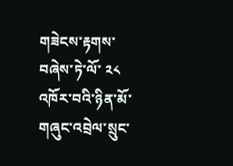གཟེངས་རྟགས་བཞེས་ཏེ་ལོ་ ༢༨ འཁོར་བའི་ཉིན་མོ་གཞུང་འབྲེལ་སྲུང་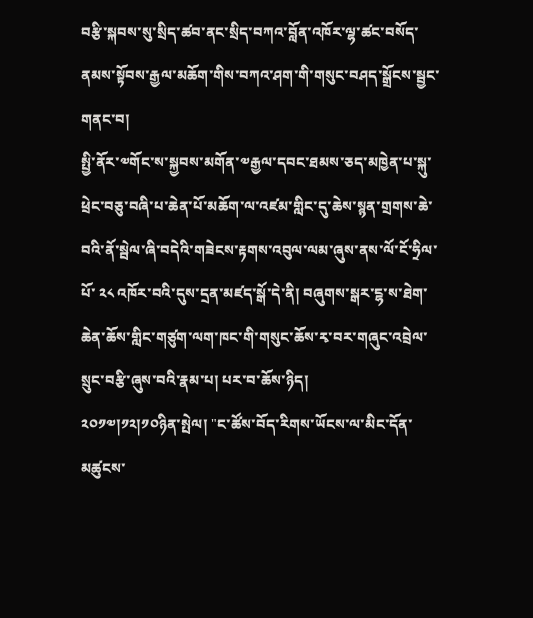བརྩི་སྐབས་སུ་སྲིད་ཚབ་ནང་སྲིད་བཀའ་བློན་འཁོར་ལྷ་ཚང་བསོད་ནམས་སྟོབས་རྒྱལ་མཆོག་གིས་བཀའ་ཤག་གི་གསུང་བཤད་སྒྲོངས་སྦྱང་གནང་བ།
སྤྱི་ནོར་༧གོང་ས་སྐྱབས་མགོན་༧རྒྱལ་དབང་ཐམས་ཅད་མཁྱེན་པ་སྐུ་ཕྲེང་བཅུ་བཞི་པ་ཆེན་པོ་མཆོག་ལ་འཛམ་གླིང་དུ་ཆེས་སྙན་གྲགས་ཆེ་བའི་ནོ་སྦེལ་ཞི་བདེའི་གཟེངས་རྟགས་འབུལ་ལམ་ཞུས་ནས་ལོ་ངོ་ཧྲིལ་པོ་ ༢༨ འཁོར་བའི་དུས་དྲན་མཛད་སྒོ་དེ་ནི། བཞུགས་སྒར་ངྷ་ས་ཐེག་ཆེན་ཆོས་གླིང་གཙུག་ལག་ཁང་གི་གསུང་ཆོས་རྭ་བར་གཞུང་འབྲེལ་སྲུང་བརྩི་ཞུས་བའི་རྣམ་པ། པར་བ་ཆོས་ཉིད།
༢༠༡༧།༡༢།༡༠ཉིན་སྤེལ། "ང་ཚོས་བོད་རིགས་ཡོངས་ལ་མིང་དོན་མཚུངས་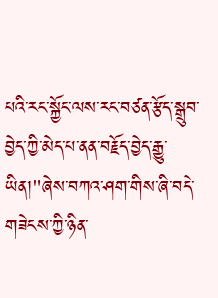པའི་རང་སྐྱོང་ལས་རང་བཙན་རྩོད་སྒྲུབ་བྱེད་ཀྱི་མེད་པ་ནན་བརྗོད་བྱེད་རྒྱུ་ཡིན།"ཞེས་བཀའ་ཤག་གིས་ཞི་བདེ་གཟེངས་ཀྱི་ཉིན་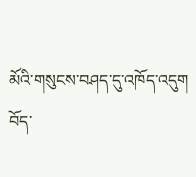མོའི་གསུངས་བཤད་དུ་འཁོད་འདུག
བོད་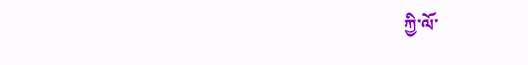ཀྱི་ལོ་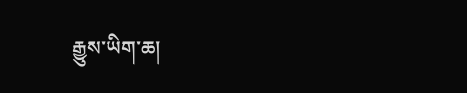རྒྱུས་ཡིག་ཆ།